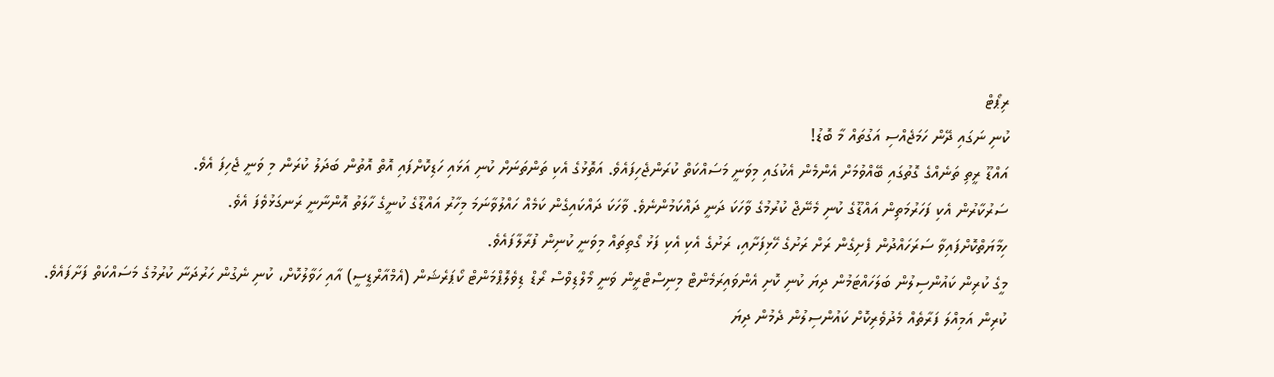ރިޕޯޓް
ކުނި ނަގައި ދޭން ހަމަޖެއްސި އަގުތައް މާ ބޮޑު!
އައްޑޫ ރީތި ތަނެއްގެ ގޮތުގައި ބޭއްވުމަށް އެންމެން އެކުގައި މިވަނީ މަސައްކަތް ކުރަންޖެހިފައެވެ. އަތޮޅުގެ އެކި ތަންތަނަށް ކުނި އަޅައި ހަޑިކޮށްފައި އޮތް އޮތުން ބަދަލު ކުރަން މި ވަނީ ޖެހިފަ އެވެ.
ސަރުކާރުން އެކި ފަހަރުމަތިން އައްޑޫގެ ކުނި މެނޭޖް ކުރުމުގެ ވާހަކަ ދަނީ ދައްކަމުންނެވެ. ވާހަކަ ދައްކައިގެން ކަމެއް ހައްލުވާނަމަ މިހާރު އައްޑޫގެ ކުނީގެ ހާލަތު އޮންނާނީ ރަނގަޅުވެފަ އެވެ.
ހިމާޔަތްކޮށްފައިވާ ސަރަހައްދުން ފެށިގެން ރަށް ރަށުގެ ހޭޅިފަށާއި، ރަށުގެ އެކި އެކި ފަޅު ގޯތިތައް މިވަނީ ކުނިން ފުރާލާފައެވެ.
މީގެ ކުރިން ކައުންސިލުން ބަލަހައްޓަމުން ދިޔަ ކުނި ކޮށި އެންވައިރަމެންޓް މިނިސްޓްރީން ވަނީ މޯލްޑިވްސް ރޯޑް ޑިވެލޮޕްމަންޓް ކޯޕަރެޝަން (އެމްއާރްޑީސީ) އާއި ހަވާލުކޮށް، ކުނި ނެގުން ހަރުދަނާ ކުރުމުގެ މަސައްކަތް ފަށާފައެވެ.
ކުރިން އަމިއްލަ ފަރާތެއް މެދުވެރިކޮށް ކައުންސިލުން ދެމުން ދިޔަ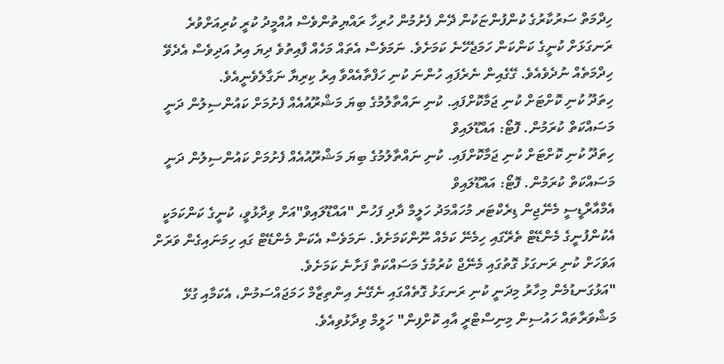ހިދްމަތް ސަރުކާރުގެ ކުންފުންޏަކުން ދޭން ފެށުމުން ހުރިހާ ރައްޔިތުންވެސް އުއްމީދު ކުރީ ކުރިއަށްވުރެ ރަނގަޅަށް ކުނީގެ ކަންކަން ހަމަޖެހޭނެ ކަމަށެވެ. ނަމަވެސް އެތައް މަހެއް ފާއިތުވެ ދިޔަ އިރު އަދިވެސް އެދެވޭ ހިދްމަތެއް ނުދެވެއެވެ. ގޭގެއިން ނެރެފައި ހުންނަ ކުނި ހަފްތާއެއްވާ އިރު ކިރިޔާ ނަގާލެވެނީއެވެ.
ހިތަދޫ ކުނި ކޮށްޓަށް ކުނި ޖަމާކޮށްފައި. ކުނި ނައްތާލުމުގެ ބިޔަ މަޝްރޫއުއެއް ފެށުމަށް ކައުންސިލުން ދަނީ މަސައްކަތް ކުރަމުން. ފޮޓޯ: އައްޑޫލައިވް
ހިތަދޫ ކުނި ކޮށްޓަށް ކުނި ޖަމާކޮށްފައި. ކުނި ނައްތާލުމުގެ ބިޔަ މަޝްރޫއުއެއް ފެށުމަށް ކައުންސިލުން ދަނީ މަސައްކަތް ކުރަމުން. ފޮޓޯ: އައްޑޫލައިވް
އެމްއާރްޑީސީ މެނޭޖިން ޑިރެކްޓަރ މުހައްމަދު ހަލީމް ދާދި ފަހުން "އައްޑޫލައިވް"އަށް ވިދާޅުވީ، ކުނީގެ ކަންކަމަކީ އެކުންފުނީގެ މެންޑޭޓް ތެރޭގައި ހިމެނޭ ކަމެއް ނޫންކަމަށެވެ. ނަމަވެސް އެކަން މެންޑޭޓް ގައި ހިމަނައިގެން ވަރަށް އަވަހަށް ކުނި ރަނގަޅު ގޮތުގައި މެނޭޖް ކުރުމުގެ މަސައްކަތް ފަށާނެ ކަމަށެވެ.
"އަޅުގަނޑުމެން މިހާރު މިދަނީ ކުނި ރަނގަޅު ގޮތެއްގައި ނެގޭނެ އިންތިޒާމް ހަމަޖައްސަމުން، އެކަމާއި ގުޅޭ މަޝްވަރާތައް ހައުސިން މިނިސްޓްރީ އާއި ކޮށްފިން" ހަލީމް ވިދާޅުވިއެވެ.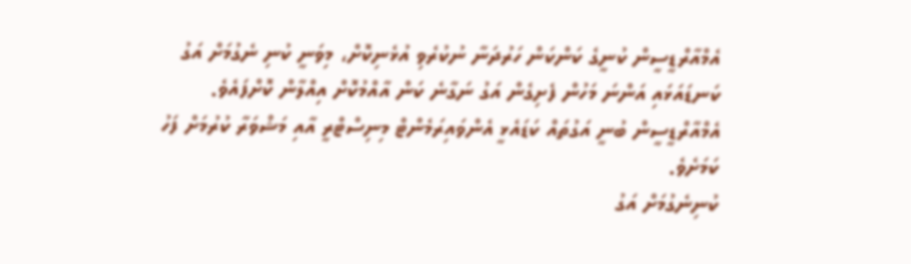އެމްއާރްޑީސީން ކުނީގެ ކަންކަން ހަރުދަނާ ނުކުރެވި އުޅެނިކޮށް، މިވަނީ ކުނި ނެގުމަށް އަގު ކަނޑައަޅައި އަންނަ މަހުން ފެށިގެން އަގު ނަގާނެ ކަން އާއްމުކޮށް އިއްލާން ކޮށްފައެވެ.
އެމްއާރްޑީސީން ބުނީ އަގުތައް ކަޑައެޅީ އެންވައިރަމެންޓް މިނިސްޓްރީ އާއި މަޝްވަރާ ކުރުމަށް ފަހު ކަމަށެވެ.
ކުނިނެގުމަށް އަގު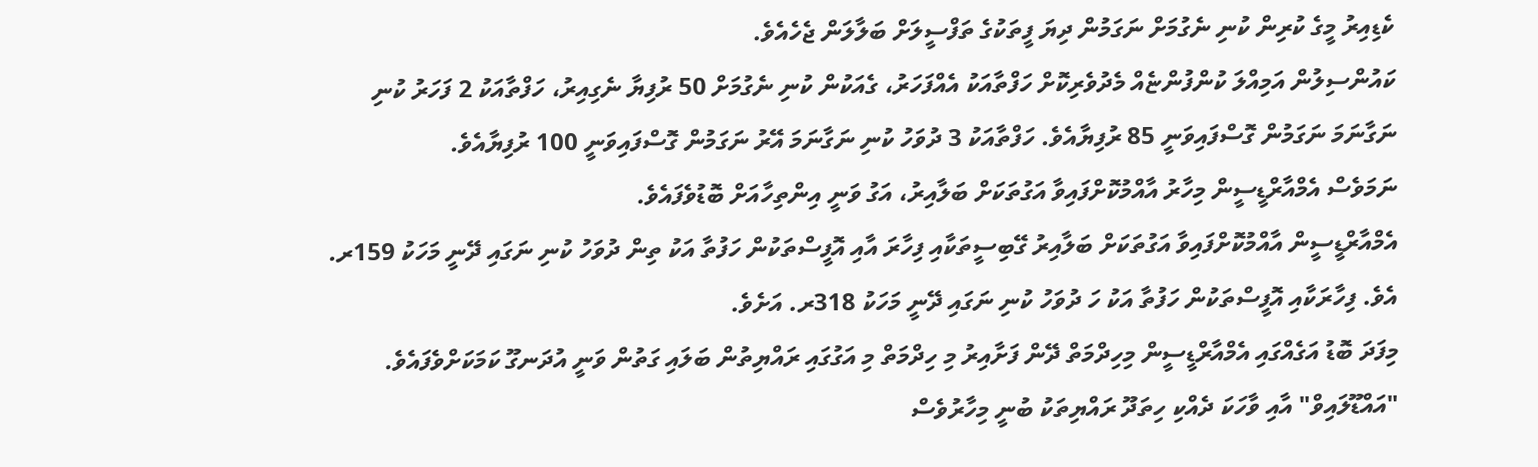ކެޑިއިރު މީގެ ކުރިން ކުނި ނެގުމަށް ނަގަމުން ދިޔަ ފީތަކުގެ ތަފްސީލަށް ބަލާލަން ޖެހެއެވެ.
ކައުންސިލުން އަމިއްލަ ކުންފުންޏެއް މެދުވެރިކޮށް ހަފްތާއަކު އެއްފަހަރު، ގެއަކުން ކުނި ނެގުމަށް 50 ރުފިޔާ ނެގިއިރު، ހަފްތާއަކު 2 ފަހަރު ކުނި ނަގާނަމަ ނަގަމުން ގޮސްފައިވަނީ 85 ރުފިޔާއެވެ. ހަފްތާއަކު 3 ދުވަހު ކުނި ނަގާނަމަ އޭރު ނަގަމުން ގޮސްފައިވަނީ 100 ރުފިޔާއެވެ.
ނަމަވެސް އެމްއާރްޑީސީން މިހާރު އާއްމުކޮށްފައިވާ އަގުތަކަށް ބަލާއިރު، އަގު ވަނީ އިންތިހާއަށް ބޮޑުވެފައެވެ.
އެމްއާރްޑީސީން އާއްމުކޮށްފައިވާ އަގުތަކަށް ބަލާއިރު ގޭބިސީތަކާއި ފިހާރަ އާއި އޮފީސްތަކުން ހަފުތާ އަކު ތިން ދުވަހު ކުނި ނަގައި ދޭނީ މަހަކު 159ރ. އެވެ. ފިހާރަކާއި އޮފީސްތަކުން ހަފުތާ އަކު ހަ ދުވަހު ކުނި ނަގައި ދޭނީ މަހަކު 318ރ. އަށެވެ.
މިފަދަ ބޮޑު އަގެއްގައި އެމްއާރްޑީސީން މިހިދްމަތް ދޭން ފަށާއިރު މި ހިދްމަތް މި އަގުގައި ރައްޔިތުން ބަލައި ގަތުން ވަނީ އުދަނގޫ ކަމަކަށްވެފައެވެ.
"އައްޑޫލައިވް" އާއި ވާހަކަ ދެއްކި ހިތަދޫ ރައްޔިތަކު ބުނީ މިހާރުވެސް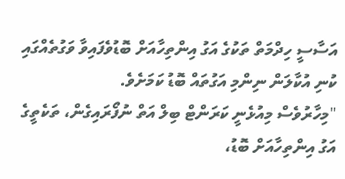އަސާސީ ހިދްމަތް ތަކުގެ އަގު އިންތިހާއަށް ބޮޑުވެފައިވާ ވަގުތެއްގައި ކުނި އުކާލަން ނިންމި އަގުތައް ބޮޑު ކަމަށެވެ.
"މިހާރުވެސް މިއުޅެނީ ކަރަންޓް ބިލް އަތް ނުފޯރައިގެން، ތަކެތީގެ އަގު އިންތިހާއަށް ބޮޑު،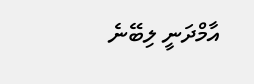އާމްދަނީ ލިބޭނެ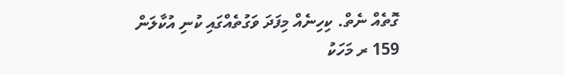ގޮތެއް ނެތް. ކިހިނެއް މިފަދަ ވަގުތެއްގައި ކުނި އުކާލަން 159 ރ މަހަކު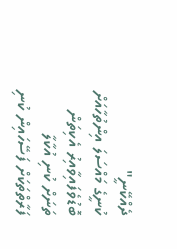ދެއްކޭނީ"
ކުނީގެ މައްސަލަ އިންތުހާއަށް ބޮޑުވެފައިވާއިރު އެކިތަން ތަނަށް ކުނި އުކާލާ ފަރާތްތަކަށް ފަސޭހައިން ކުނި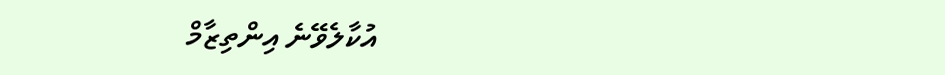އުކާލެވޭނެ އިންތިޒާމް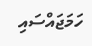ހަމަޖައްސައި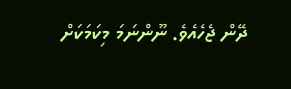ދޭން ޖެހެއެވެ. ނޫންނަމަ މިކަމަކަށް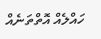ހައްލެއް އޮތްތަނެއް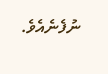ނުފެނެއެވެ.